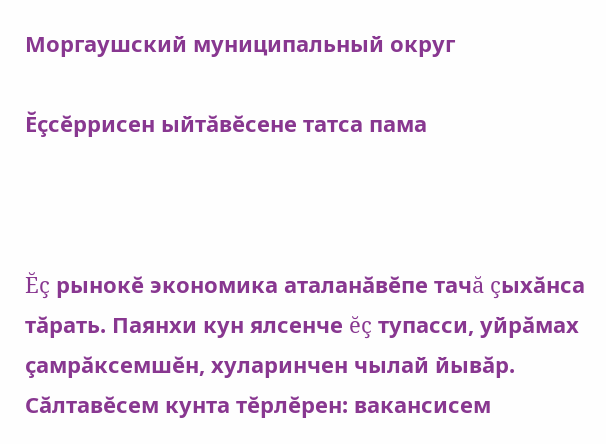Моргаушский муниципальный округ

Ĕçсĕррисен ыйтăвĕсене татса пама



Ĕç рынокĕ экономика аталанăвĕпе тачă çыхăнса тăрать. Паянхи кун ялсенче ĕç тупасси, уйрăмах çамрăксемшĕн, хуларинчен чылай йывăр. Сăлтавĕсем кунта тĕрлĕрен: вакансисем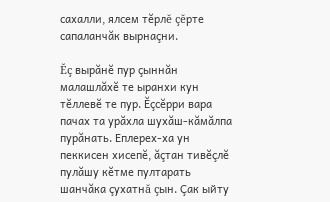сахалли, ялсем тĕрлĕ çĕрте сапаланчăк вырнаçни.

Ĕç вырăнĕ пур çыннăн малашлăхĕ те ыранхи кун тĕллевĕ те пур. Ĕçсĕрри вара пачах та урăхла шухăш-кăмăлпа пурăнать. Еплерех-ха ун пеккисен хисепĕ, ăçтан тивĕçлĕ пулăшу кĕтме пултарать шанчăка çухатнă çын. Çак ыйту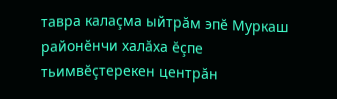тавра калаçма ыйтрăм эпĕ Муркаш районĕнчи халăха ĕçпе тьимвĕçтерекен центрăн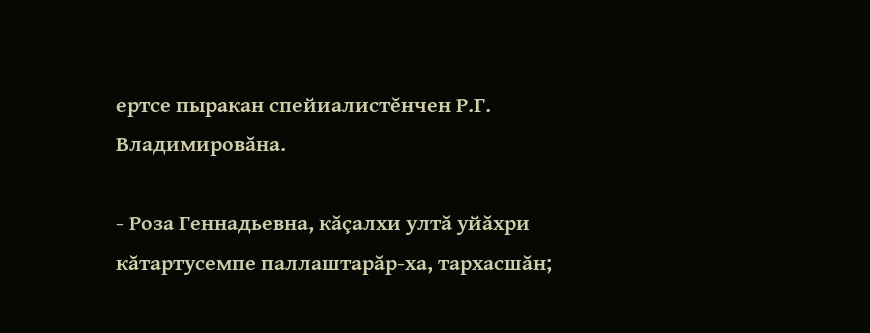ертсе пыракан спейиалистĕнчен Р.Г. Владимировăна.

- Роза Геннадьевна, кăçалхи ултă уйăхри кăтартусемпе паллаштарăр-ха, тархасшăн;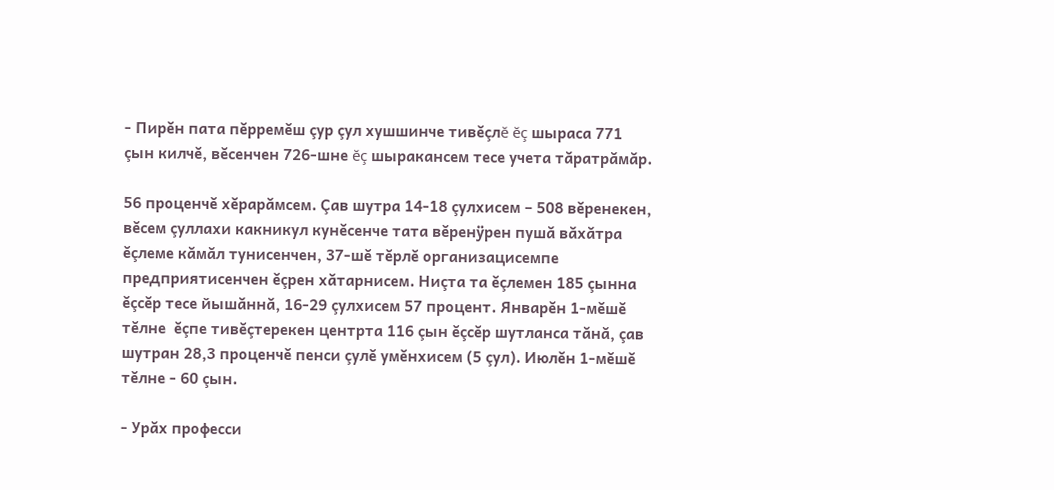- Пирĕн пата пĕрремĕш çур çул хушшинче тивĕçлĕ ĕç шыраса 771 çын килчĕ, вĕсенчен 726-шне ĕç шыракансем тесе учета тăратрăмăр.

56 проценчĕ хĕрарăмсем. Çав шутра 14-18 çулхисем – 508 вĕренекен, вĕсем çуллахи какникул кунĕсенче тата вĕренÿрен пушă вăхăтра ĕçлеме кăмăл тунисенчен, 37-шĕ тĕрлĕ организацисемпе предприятисенчен ĕçрен хăтарнисем. Ниçта та ĕçлемен 185 çынна ĕçсĕр тесе йышăннă, 16-29 çулхисем 57 процент. Январĕн 1-мĕшĕ тĕлне  ĕçпе тивĕçтерекен центрта 116 çын ĕçсĕр шутланса тăнă, çав шутран 28,3 проценчĕ пенси çулĕ умĕнхисем (5 çул). Июлĕн 1-мĕшĕ тĕлне - 60 çын.

- Урăх професси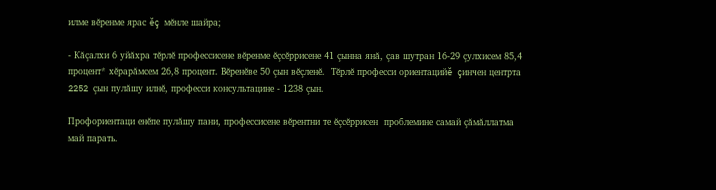илме вĕренме ярас ĕç мĕнле шайра;

- Кăçалхи 6 уйăхра тĕрлĕ профессисене вĕренме ĕçсĕррисене 41 çынна янă, çав шутран 16-29 çулхисем 85,4 процент* хĕрарăмсем 26,8 процент. Вĕренĕве 50 çын вĕçленĕ.  Тĕрлĕ професси ориентацийĕ çинчен центрта 2252 çын пулăшу илнĕ, професси консультацине - 1238 çын.

Профориентаци енĕпе пулăшу пани, профессисене вĕрентни те ĕçсĕррисен  проблемине самай çăмăллатма май парать.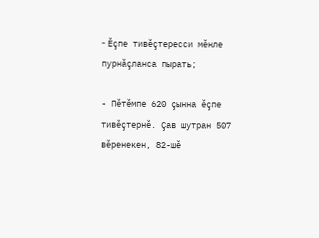- Ĕçпе тивĕçтересси мĕнле пурнăçланса пырать;

- Пĕтĕмпе 620 çынна ĕçпе тивĕçтернĕ. Çав шутран 507 вĕренекен, 82-шĕ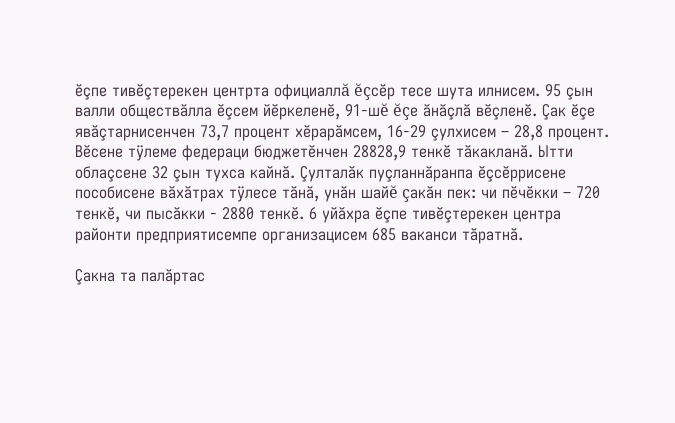ĕçпе тивĕçтерекен центрта официаллă ĕçсĕр тесе шута илнисем. 95 çын валли обществăлла ĕçсем йĕркеленĕ, 91-шĕ ĕçе ăнăçлă вĕçленĕ. Çак ĕçе явăçтарнисенчен 73,7 процент хĕрарăмсем, 16-29 çулхисем – 28,8 процент.  Вĕсене тÿлеме федераци бюджетĕнчен 28828,9 тенкĕ тăкакланă. Ытти облаçсене 32 çын тухса кайнă. Çулталăк пуçланнăранпа ĕçсĕррисене пособисене вăхăтрах тÿлесе тăнă, унăн шайĕ çакăн пек: чи пĕчĕкки – 720 тенкĕ, чи пысăкки - 2880 тенкĕ. 6 уйăхра ĕçпе тивĕçтерекен центра районти предприятисемпе организацисем 685 ваканси тăратнă.

Çакна та палăртас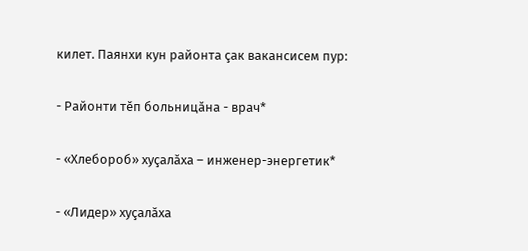килет. Паянхи кун районта çак вакансисем пур:

- Районти тĕп больницăна - врач*

- «Хлебороб» хуçалăха – инженер-энергетик*

- «Лидер» хуçалăха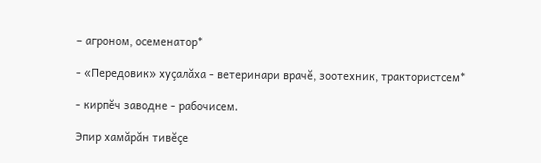– агроном, осеменатор*

- «Передовик» хуçалăха - ветеринари врачĕ, зоотехник, трактористсем*

- кирпĕч заводне - рабочисем.

Эпир хамăрăн тивĕçе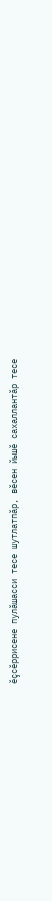ĕçсĕррисене пулăшасси тесе шутлатпăр, вĕсен йышĕ сахаллантăр тесе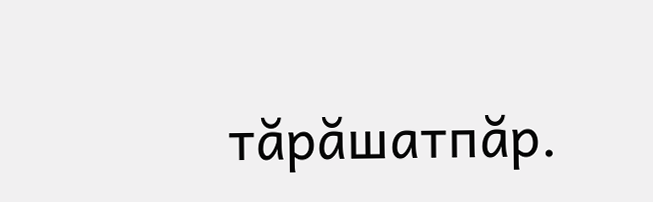тăрăшатпăр.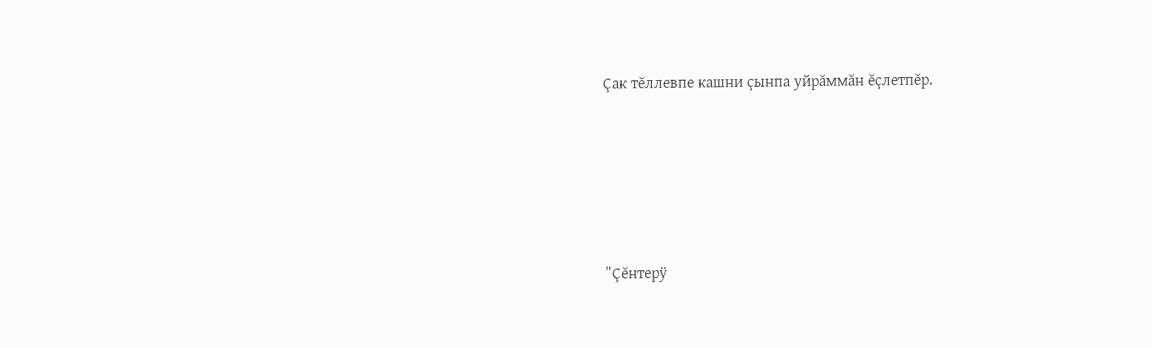Çак тĕллевпе кашни çынпа уйрăммăн ĕçлетпĕр.





"Çĕнтерÿ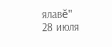ялавĕ"
28 июля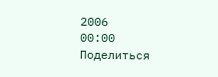2006
00:00
Поделиться